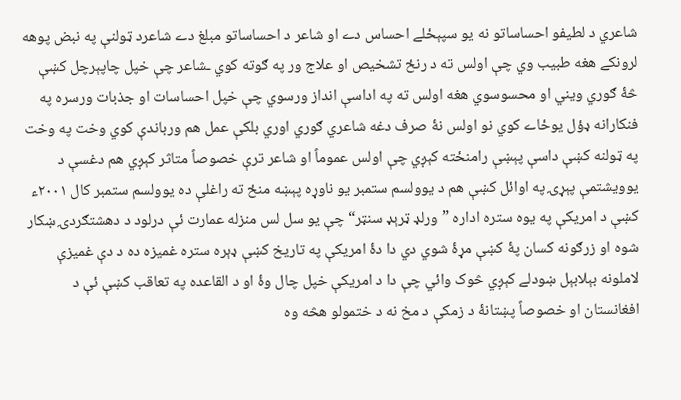شاعري د لطیفو احساساتو نه یو سپېځلے احساس دے او شاعر د احساساتو مبلغ دے شاعرد ټولنې په نبض پوهه لرونکے هغه طبیب وي چې اولس ته د رنځ تشخیص او علاج ور په ګوته کوي ـشاعر چې خپل چاپېرچل کښې څۀ ګوري ویني او محسوسوي هغه اولس ته په اداسې انداز ورسوي چې خپل احساسات او جذبات ورسره په فنکارانه ډؤل یوځاے کوي نو اولس نۀ صرف دغه شاعري ګوري اوري بلکې عمل هم ورباندې کوي وخت په وخت په ټولنه کښې داسې پېښې رامنځته کېږي چې اولس عموماً او شاعر ترې خصوصاً متاثر کېږي هم دغسې د یوویشتمې پېړۍ په اوائل کښې هم د یوولسم ستمبر یو ناوړه پېښه منځ ته راغلې ده یوولسم ستمبر کال ۲۰۰۱ء کښې د امریکې په یوه ستره اداره ”ورلډ ټرېډ سنټر“ چې یو سل لس منزله عمارت ئې درلود د دهشتګردۍ ښکار شوه او زرګونه کسان پۀ کښې مړۀ شوي دي دا دۀ امريکې په تاریخ کښې ډېره ستره غمیزه ده د دې غمیزې لاملونه بېلابېل ښودلے کېږي څوک وائي چې دا د امریکې خپل چال وۀ او د القاعده په تعاقب کښې ئې د افغانستان او خصوصاً پښتانۀ د زمکې د مخ نه د ختمولو هڅه وه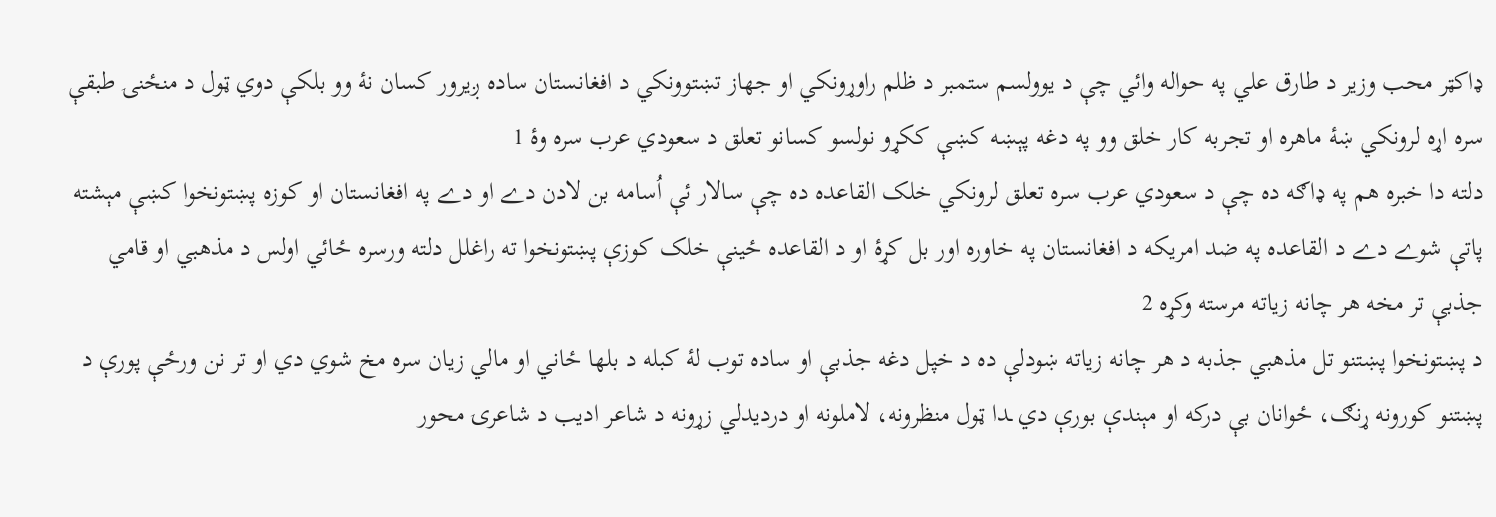ډاکټر محب وزیر د طارق علي په حواله وائي چې د یوولسم ستمبر د ظلم راوړونکي او جهاز تښتوونکي د افغانستان ساده ږیرور کسان نۀ وو بلکې دوي ټول د منځنۍ طبقې سره اړه لرونکي ښۀ ماهره او تجربه کار خلق وو په دغه پېښه کښې ککړو نولسو کسانو تعلق د سعودي عرب سره وۀ 1
دلته دا خبره هم په ډاګه ده چې د سعودي عرب سره تعلق لرونکي خلک القاعده ده چې سالار ئې اُسامه بن لادن دے او دے په افغانستان او کوزه پښتونخوا کښې مېشته پاتې شوے دے د القاعده په ضد امریکه د افغانستان په خاوره اور بل کړۀ او د القاعده ځينې خلک کوزې پښتونخوا ته راغلل دلته ورسره ځائي اولس د مذهبي او قامي جذبې تر مخه هر چانه زیاته مرسته وکړه 2
د پښتونخوا پښتنو تل مذهبي جذبه د هر چانه زیاته ښودلې ده د خپل دغه جذبې او ساده توب لۀ کبله د بلها ځاني او مالي زیان سره مخ شوي دي او تر نن ورځې پورې د پښتنو کورونه ړنګ، ځوانان بې درکه او مېندې بورې دي ـدا ټول منظرونه، لاملونه او دردیدلي زړونه د شاعر ادیب د شاعرۍ محور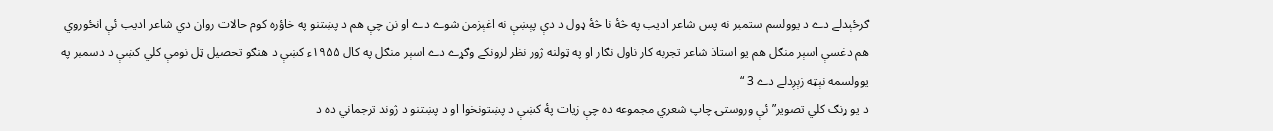ګرځېدلے دے د یوولسم ستمبر نه پس شاعر ادیب په څۀ نا څۀ ډول د دې پېښې نه اغېزمن شوے دے او نن چې هم د پښتنو په خاؤره کوم حالات روان دي شاعر ادیب ئې انځوروي
هم دغسې اسېر منګل هم یو استاذ شاعر تجربه کار ناول نګار او په ټولنه ژور نظر لرونکے وګړے دے اسېر منګل په کال ۱۹۵۵ء کښې د هنګو تحصیل ټل نومې کلي کښې د دسمبر په یوولسمه نېټه زېږدلے دے 3 “
د یو ړنګ کلي تصویر” ئې وروستۍ چاپ شعري مجموعه ده چې زیات پۀ کښې د پښتونخوا او د پښتنو د ژوند ترجماني ده د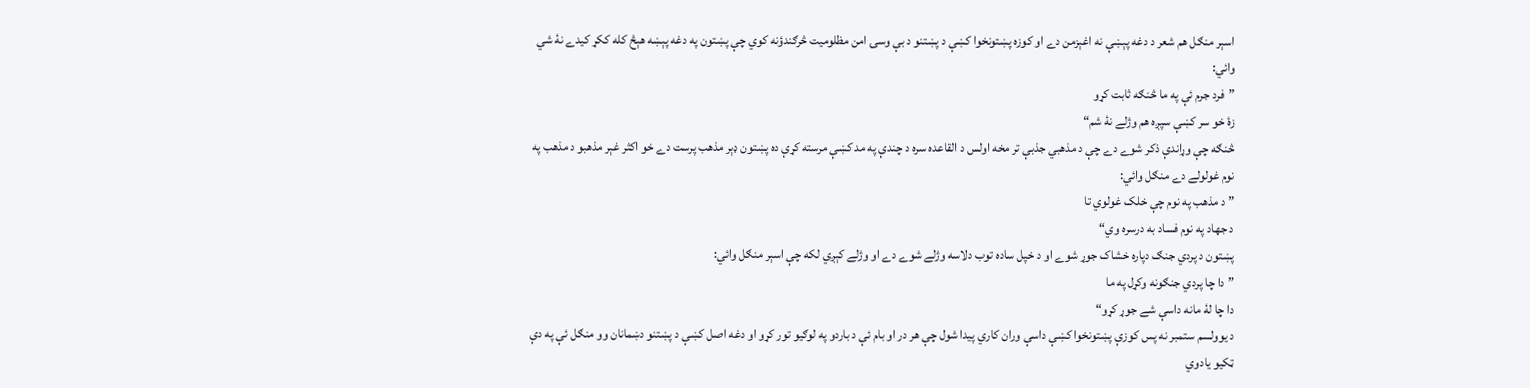اسېر منګل هم شعر د دغه پېښې نه اغېزمن دے او کوزه پښتونخوا کښې د پښتنو د بې وسۍ امن مظلومیت څرګندؤنه کوي چې پښتون په دغه پېښه هېڅ کله ککړ کیدے نۀ شي وائي:
”فرد جرم ئې په ما څنګه ثابت کړو
زۀ خو سر کښې سپږه هم وژلے نۀ شم“
څنګه چې وړاندې ذکر شوے دے چې د مذهبي جذبې تر مخه اولس د القاعده سره د چندې په مد کښې مرسته کړې ده پښتون ډېر مذهب پرست دے خو اکثر غېر مذهبو د مذهب په نوم غولولے دے منګل وائي:
”د مذهب په نوم چې خلک غولوي تا
د جهاد په نوم فساد به درسره وي“
پښتون د پردي جنګ دپاره خشاک جوړ شوے او د خپل ساده توب دلاسه وژلے شوے دے او وژلے کېږي لکه چې اسېر منګل وائي:
”دا چا پردي جنګونه وکړل په ما
دا چا لۀ مانه داسې شے جوړ کړو“
د یوولسم ستمبر نه پس کوزې پښتونخوا کښې داسې وران کاري پیدا شول چې هر در او بام ئې د باردو په لوګيو تور کړو او دغه اصل کښې د پښتنو دښمانان وو منګل ئې په دې ټکيو یادوي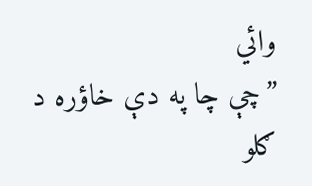وائي
”چې چا په دې خاؤره د ګلو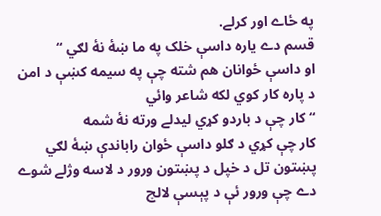په ځاے اور کرلے.
قسم دے یاره داسې خلک په ما ښۀ نۀ لګي “
او داسې ځوانان هم شته چې په سيمه کښې د امن د پاره کار کوي لکه شاعر وائي
“کار چې د باردو کړي لیدلے ورته نۀ شمه
کار چې کړي د ګلو داسې ځوان راباندې ښۀ لګي
پښتون تل د خپل د پښتون ورور د لاسه وژلے شوے دے چې ورور ئې د پېسې لالچ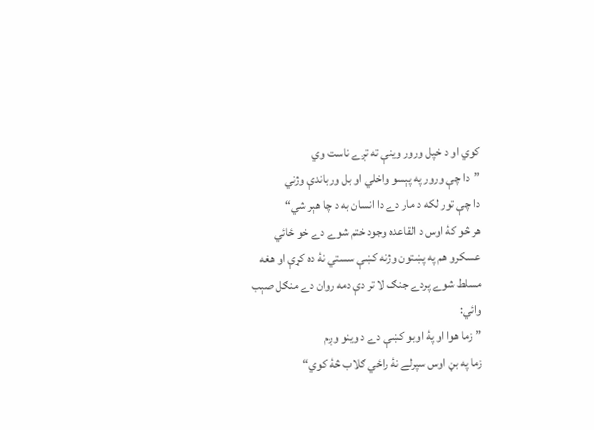کوي او د خپل ورور وینې ته تږے ناست وي
”دا چې ورور په پېسو واخلي او بل ورباندې وژني
دا چې تور لکه د مار دے دا انسان به د چا هېر شي“
هر څو کۀ اوس د القاعده وجود ختم شوے دے خو ځائي عسکرو هم په پښتون وژنه کښې سستي نۀ ده کړې او هغه مسلط شوے پردے جنګ لا تر دې دمه روان دے منګل صېب وائي:
”زما هوا او پۀ اوبو کښې دے د وینو وږم
زما په بڼ اوس سپرلے نۀ راځي ګلاب څۀ کوي“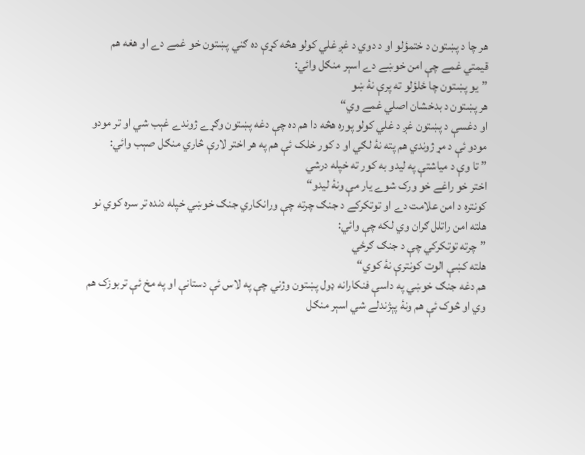هر چا د پښتون د ختمؤلو او د دوي د غږ غلي کولو هڅه کړې ده ګني پښتون خو غمے دے او هغه هم قیمتي غمے چې امن خوښے دے اسېر منګل وائي:
”یو پښتون چا ځلؤلو ته پرې نۀ ښو
هر پښتون د بدخشان اصلي غمے وي“
او دغسې د پښتون غږ د غلي کولو پوره هڅه دا هم ده چې دغه پښتون وګړے ژوندے غېب شي او تر مودو مودو ئې د مړ ژوندي هم پته نۀ لګي او د کور خلک ئې هم په هر اختر لارې څاري منګل صېب وائي:
” تا وې د میاشتې په لیدو به کور ته خپله درشي
اختر خو راغے خو ورک شوے یار مې ونۀ لیدو“
کونتره د امن علامت دے او توتکرکے د جنګ چرته چې ورانکاري جنګ خوښي خپله دنده تر سره کوي نو هلته امن راتلل ګران وي لکه چې وائي:
”چرته توتکرکي چې د جنګ ګرځي
هلته کښې الوت کونترې نۀ کوي“
هم دغه جنګ خوښي په داسې فنکارانه ډول پښتون وژني چې په لاس ئې دستانې او په مخ ئې تربوزک هم وي او څوک ئې هم ونۀ پېژندلے شي اسېر منګل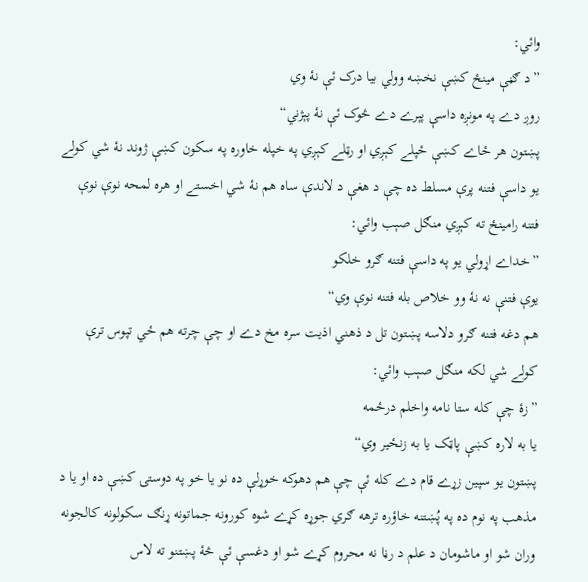وائي:
”د ګڼې مینځ کښې نخښه وولي بیا درک ئې نۀ وي
روږ دے په مونږه داسې پېرے دے څوک ئې نۀ پېژني“
پښتون هر ځاے کښې ځپلے کېږي او رټلے کېږي په خپله خاوره په سکون کښې ژوند نۀ شي کولے یو داسې فتنه پرې مسلط ده چې د هغې د لاندې ساه هم نۀ شي اخستے او هره لمحه نوې نوې فتنه رامينځ ته کېږي منګل صېب وائي:
”خداے اړولي یو په داسې فتنه ګرو خلکو
یوې فتنې نه نۀ وو خلاص بله فتنه نوې وي“
هم دغه فتنه ګرو دلاسه پښتون تل د ذهني اذیت سره مخ دے او چې چرته هم ځي تپوس ترې کولے شي لکه منګل صېب وائي:
”زۀ چې کله ستا نامه واخلم درځمه
یا به لاره کښې پاټک یا به زنځیر وي“
پښتون یو سپين زړے قام دے کله ئې چې هم دهوکه خوړلې ده نو یا خو په دوستۍ کښې ده او یا د مذهب په نوم ده په پُښتنه خاؤره ترهه ګري جوړه کړے شوه کورونه جماتونه ړنګ سکولونه کالجونه وران شو او ماشومان د علم د رڼا نه محروم کړے شو او دغسې ئې څۀ پښتنو ته لاس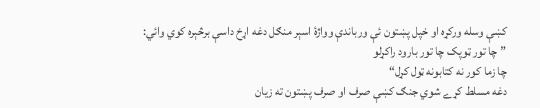کښې وسله ورکړه او خپل پښتون ئې ورباندې وواژۀ اسېر منګل دغه اړخ داسې برڅېره کوي وائي:
”چا تور ټوپک چا تور بارود راکړلو
چا زما کور نه کتابونه ټول کړل“
دغه مسلط کړے شوي جنګ کښې صرف او صرف پښتون ته زیان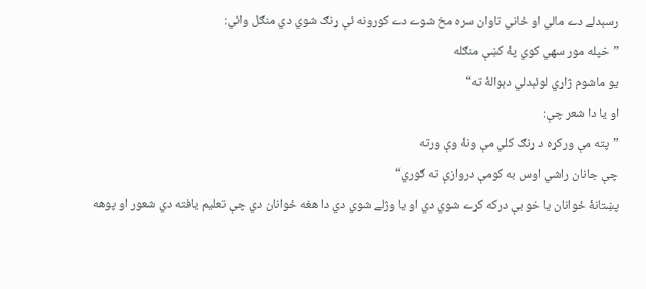رسېدلے دے مالي او ځاني تاوان سره مخ شوے دے کورونه ئې ړنګ شوي دي منګل وائي:
”خپله مور سهي کوي پۀ کښې منګله
یو ماشوم ژاړي لوئېدلي دېوالۀ ته“
او یا دا شعر چې:
”پته مې ورکړه د ړنګ کلي مې ونۀ وې ورته
چې جانان راشي اوس به کومې دروازې ته ګوري“
پښتانۀ ځوانان یا خو بې درکه کړے شوي دي او یا وژلے شوي دي دا هغه ځوانان دي چې تعلیم یافته دي شعور او پوهه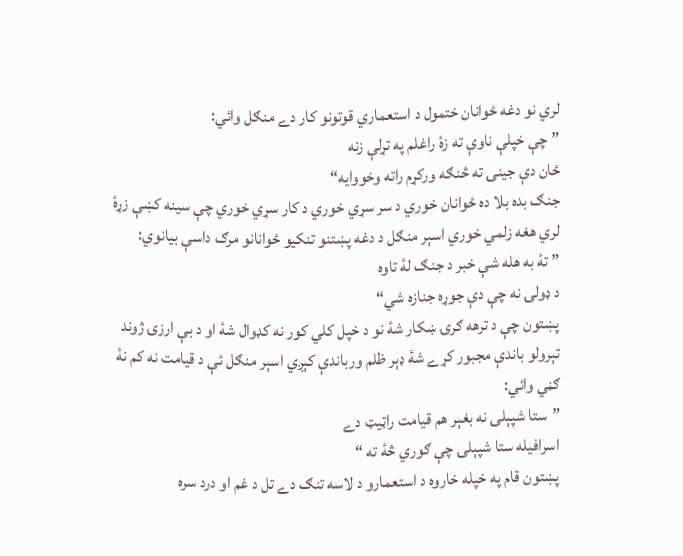لري نو دغه ځوانان ختمول د استعماري قوتونو کار دے منګل وائي:
”چې خپلې ناوې ته زۀ راغلم په تړلې زنه
ځان دې جینۍ ته څنګه ورکړم راته وخووایه“
جنګ بده بلا ده ځوانان خوري د سر سړي خوري د کار سړي خوري چې سینه کښې زړۀ لري هغه زلمي خوري اسېر منګل د دغه پښتنو تنکیو ځوانانو مرګ داسې بیانوي:
” تۀ به هله شې خبر د جنګ لۀ تاوه
د ډولۍ نه چې دې جوړه جنازه شي“
پښتون چې د ترهه ګرۍ ښکار شۀ نو د خپل کلي کور نه کډوال شۀ او د بې ارزۍ ژوند تېرولو باندې مجبور کړے شۀ ډېر ظلم ورباندې کېږي اسېر منګل ئې د قیامت نه کم نۀ ګڼي وائي:
”ستا شپېلۍ نه بغېر هم قیامت راټيټ دے
اسرافیله ستا شپېلۍ چې ګوري څۀ ته “
پښتون قام په خپله خاروه د استعمارو د لاسه تنګ دے تل د غم او درد سره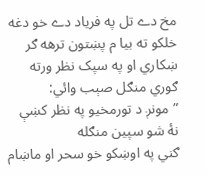مخ دے تل په فریاد دے خو دغه خلکو ته بیا م پښتون ترهه ګر ښکاري او په سپک نظر ورته ګوري منګل صېب وائي:
”مونږ د تورمخیو په نظر کښې نۀ شو سپین منګله
ګني په اوښکو خو سحر او ماښام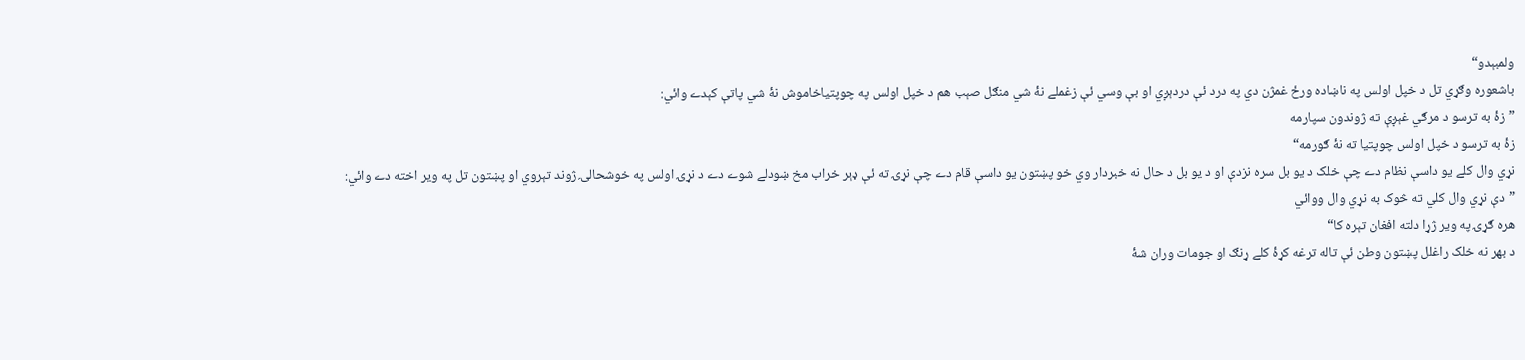ولمبېدو“
باشعوره وګړي تل د خپل اولس په ناښاده ورځ غمژن دي په درد ئې دردېږي او بې وسي ئې زغملے نۀ شي منګل صېب هم د خپل اولس په چوپتیاخاموش نۀ شي پاتې کېدے وائي:
”زۀ به ترسو د مرګي غېږې ته ژوندون سپارمه
زۀ به ترسو د خپل اولس چوپتیا ته نۀ ګورمه“
نړي وال کلے یو داسې نظام دے چې خلک د یو بل سره نزدې او د یو بل د حال نه خبردار وي خو پښتون یو داسې قام دے چې نړۍ ته ئې ډېر خراب مخ ښودلے شوے دے د نړۍ اولس په خوشحالۍ ژوند تېروي او پښتون تل په ویر اخته دے وائي:
”دې نړي وال کلي ته څوک به نړي وال ووائي
هره ګړۍ په ویر ژړا دلته افغان تېره کا“
د بهر نه خلک راغلل پښتون وطن ئې تاله ترغه کړۀ کلے ړنګ او جومات وران شۀ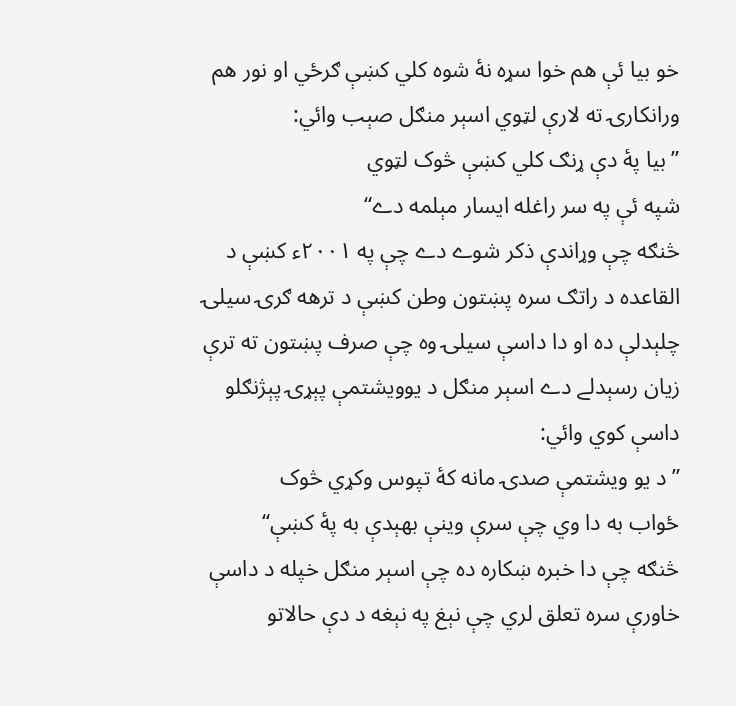خو بیا ئې هم خوا سړه نۀ شوه کلي کښې ګرځي او نور هم ورانکارۍ ته لارې لټوي اسېر منګل صېب وائي:
”بیا پۀ دې ړنګ کلي کښې څوک لټوي
شپه ئې په سر راغله ایسار مېلمه دے“
څنګه چې وړاندې ذکر شوے دے چې په ۲۰۰۱ء کښې د القاعده د راتګ سره پښتون وطن کښې د ترهه ګرۍ سیلۍ چلېدلې ده او دا داسې سیلۍ وه چې صرف پښتون ته ترې زیان رسېدلے دے اسېر منګل د یوویشتمې پېړۍ پېژنګلو داسې کوي وائي:
”د یو ویشتمې صدۍ مانه کۀ تپوس وکړي څوک
ځواب به دا وي چې سرې وینې بهېدې به پۀ کښې“
څنګه چې دا خبره ښکاره ده چې اسېر منګل خپله د داسې خاورې سره تعلق لري چې نېغ په نېغه د دې حالاتو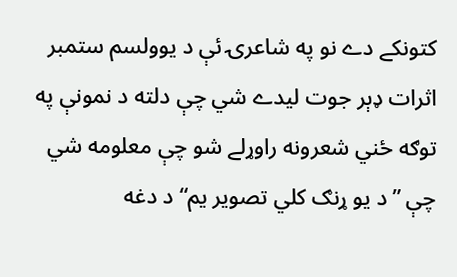کتونکے دے نو په شاعرۍ ئې د یوولسم ستمبر اثرات ډېر جوت لیدے شي چې دلته د نمونې په توګه ځني شعرونه راوړلے شو چې معلومه شي چې ”د یو ړنګ کلي تصویر یم“ د دغه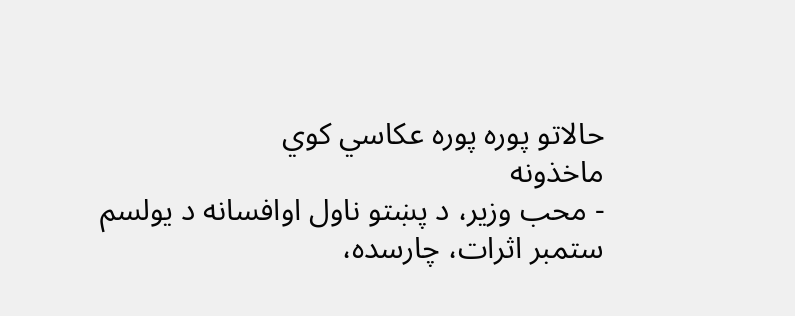حالاتو پوره پوره عکاسي کوي
ماخذونه
- محب وزیر، د پښتو ناول اوافسانه د یولسم ستمبر اثرات، چارسده،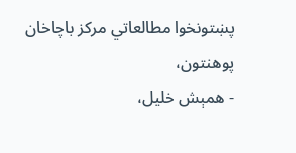پښتونخوا مطالعاتي مرکز باچاخان پوهنتون،
- همېش خلیل،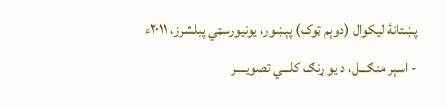پښتانۀ لیکوال (دوېم ټوک) پېښور، یونیورسټي پبلشرز، ۲۰۱۱ء
- اسېر منګـــل، د یو ړنګ کلـــي تصویــــر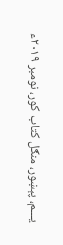یـــم، پېښور، منګل کتاب کور، نومبر ۲۰۱۹ء